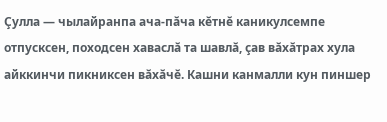Çулла — чылайранпа ача-пăча кĕтнĕ каникулсемпе отпусксен, походсен хаваслă та шавлă, çав вăхăтрах хула айккинчи пикниксен вăхăчĕ. Кашни канмалли кун пиншер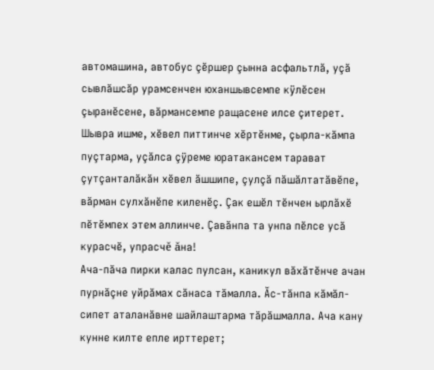автомашина, автобус çĕршер çынна асфальтлă, уçă сывлăшсăр урамсенчен юханшывсемпе кÿлĕсен çыранĕсене, вăрмансемпе ращасене илсе çитерет. Шывра ишме, хĕвел питтинче хĕртĕнме, çырла-кăмпа пуçтарма, уçăлса çÿреме юратакансем тарават çутçанталăкăн хĕвел ăшшипе, çулçă пăшăлтатăвĕпе, вăрман сулхăнĕпе киленĕç. Çак ешĕл тĕнчен ырлăхĕ пĕтĕмпех этем аллинче. Çавăнпа та унпа пĕлсе усă курасчĕ, упрасчĕ ăна!
Ача-пăча пирки калас пулсан, каникул вăхăтĕнче ачан пурнăçне уйрăмах сăнаса тăмалла. Ăс-тăнпа кăмăл-сипет аталанăвне шайлаштарма тăрăшмалла. Ача кану кунне килте епле ирттерет;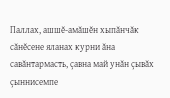Паллах, ашшĕ-амăшĕн хыпăнчăк сăнĕсене яланах курни ăна савăнтармасть, çавна май унăн çывăх çыннисемпе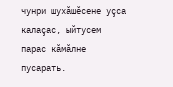чунри шухăшĕсене уçса калаçас, ыйтусем парас кăмăлне пусарать.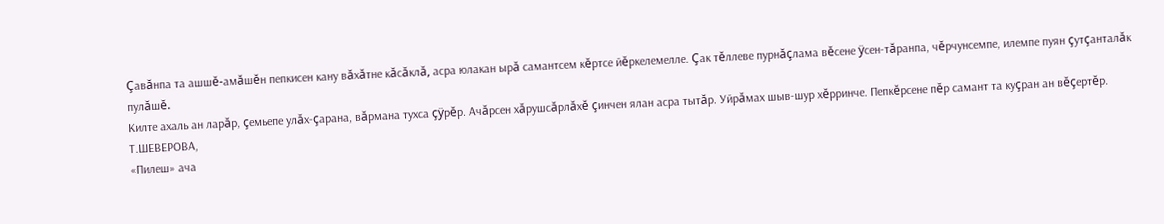Çавăнпа та ашшĕ-амăшĕн пепкисен кану вăхăтне кăсăклă, асра юлакан ырă самантсем кĕртсе йĕркелемелле. Çак тĕллеве пурнăçлама вĕсене ÿсен-тăранпа, чĕрчунсемпе, илемпе пуян çутçанталăк пулăшĕ.
Килте ахаль ан ларăр, çемьепе улăх-çарана, вăрмана тухса çÿрĕр. Ачăрсен хăрушсăрлăхĕ çинчен ялан асра тытăр. Уйрăмах шыв-шур хĕрринче. Пепкĕрсене пĕр самант та куçран ан вĕçертĕр.
Т.ШЕВЕРОВА,
«Пилеш» ача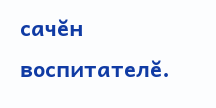сачĕн воспитателĕ.